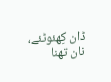ڈان کِهئوٹئے، نان تهنا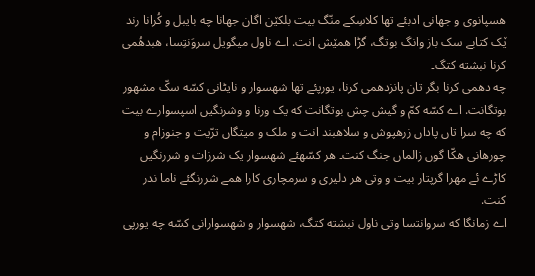هسپانوی و جھانی ادبئے تها کلاسِکے منّگ بیت بلکێن اگان جهانا چه بایبل و کُرانا رند ێک کتابے سک باز وانگ بوتگ، گڑا همێش انت. اے ناول میگویل سروَنتِسا، ھبدھُمی کرنا نبشته کتگ۔
چه دهمی کرنا بگر تان پانزدهمی کرنا، یورپئے تها شهسوار و نایٹانی کسّه سکّ مشهور بوتگانت. اے کسّه کمّ و گیش چش بوتگانت که یک ورنا و وشرنگیں اسپسوارے بیت که چه سرا تاں پاداں زرھپوش و سلاھبند انت و ملک و میتگاں ترّیت و جنوزام و چورهانی هکّا گوں زالماں جنگ کنت۔ هر کسّهئے شهسوار یک شرزات و شررنگیں کاڑے ئے مهرا گرپتار بیت و وتی هر دلیری و سرمچاری کارا همے شررنگئے ناما ندر کنت.
اے زمانگا که سروانتسا وتی ناول نبشته کتگ، شهسوار و شهسوارانی کسّه چه یورپی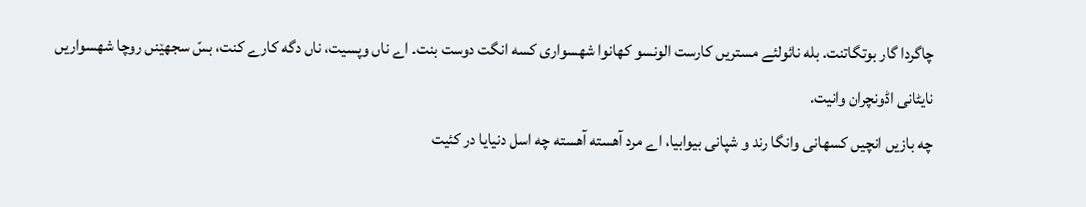چاگردا گار بوتگاتنت. بله نائولئے مستریں کارست الونسو کهانوا شھسواری کسه انگت دوست بنت۔ اے ناں وپسیت، ناں دگه کارے کنت، بسّ سجهێنں روچا شهسواریں نایٹانی اڈونچران وانیت.
چه بازیں انچیں کسھانی وانگا رند و شپانی بیوابیا، اے مرد آهسته آهسته چه اسل دنیایا در کئیت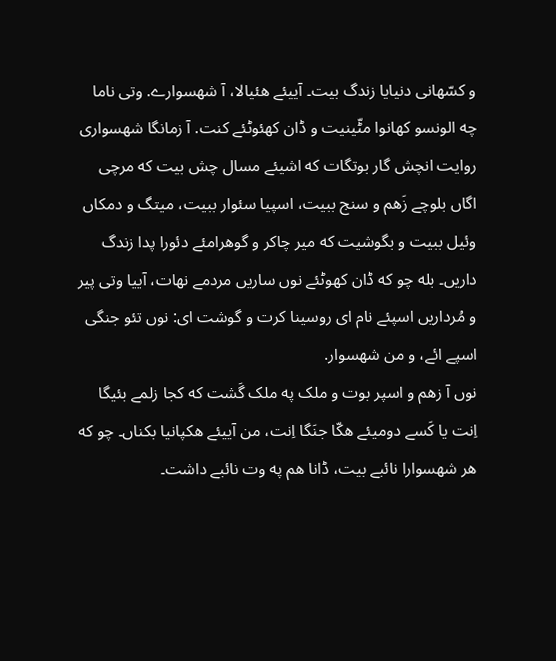و کسّھانی دنیایا زندگ بیت۔ آییئے هئیالا، آ شهسوارے. وتی ناما چه الونسو کهانوا مٹّینیت و ڈان کهئوٹئے کنت. آ زمانگا شهسواری روایت انچش گار بوتگات که اشیئے مسال چش بیت که مرچی اگاں بلوچے زَهم و سنج ببیت، اسپیا سئوار ببیت، میتگ و دمکاں وئیل ببیت و بگوشیت که میر چاکر و گوهرامئے دئورا پدا زندگ داریں۔ بله چو که ڈان کهوٹئے نوں ساریں مردمے نهات، آییا وتی پیر و مُرداریں اسپئے نام ای روسینا کرت و گوشت ای: نوں تئو جنگی اسپے ائے، و من شهسوار.
نوں آ زهم و اسپر بوت و ملک په ملک گَشت که کجا زلمے بئیگا اِنت یا کَسے دومیئے هکّا جنَگا اِنت، من آییئے هکپانیا بکناں۔ چو که ھر شھسوارا نائبے بیت، ڈانا ھم په وت نائبے داشت۔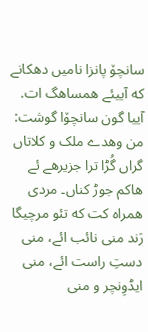سانچۆ پانزا نامیں دهکانے که آییئے همساهگ ات. آییا گون سانچۆا گوشت: من وهدے ملک و کلاتاں گراں گُڑا ترا جزیرهے ئے هاکم جوڑ کناں۔ مردی همراه کت که تئو مرچیگا رَند منی نائب ائے، منی دستِ راست ائے، منی ایڈوِنچر و منی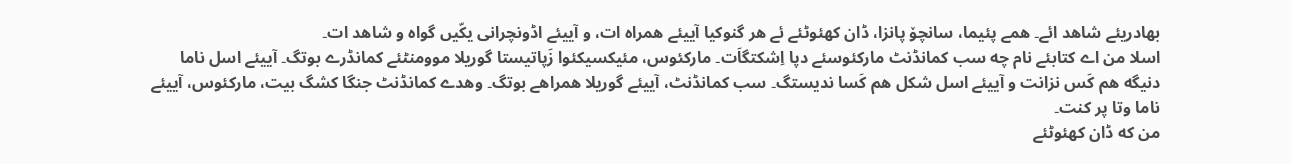بهادریئے شاهد ائے۔ همے پئیما، سانچۆ پانزا، ڈان کهئوٹئے ئے هر گنوکیا آییئے همراه ات، و آییئے اڈونچرانی یکّیں گواه و شاهد ات۔
اسلا من اے کتابئے نام چه سب کمانڈنٹ مارکئوسئے دپا اِشکتگاَت۔ مارکئوس، مئیکسیکئوا زَپاتیستا گوریلا موومنٹئے کمانڈرے بوتگ۔ آییئے اسل ناما دنیگه هم کَس نزانت و آییئے اسل شکل هم کَسا ندیستگ۔ سب کمانڈنٹ، آییئے گوریلا همراهے بوتگ۔ وهدے کمانڈنٹ جنگا کشگ بیت، مارکئوس، آییئے ناما وتا پر کنت۔
من که ڈان کهئوٹئے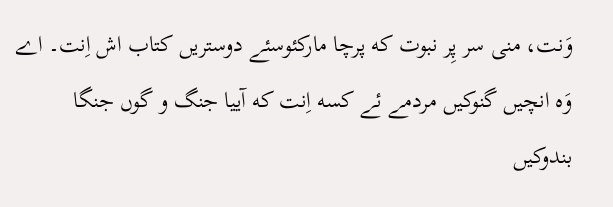وَنت، منی سر پِر نبوت که پرچا مارکئوسئے دوستریں کتاب اش اِنت۔ اے وَه انچیں گنوکیں مردمے ئے کسه اِنت که آییا جنگ و گوں جنگا بندوکیں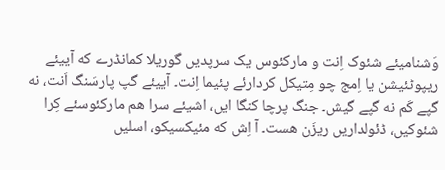وَشنامیئے شئوک اِنت و مارکئوس یک سرپدیں گوریلا کمانڈرے که آییئے ریپوٹئیشن یا اِمج چو مِتیکل کردارئے پئیما اِنت۔ آییئے گپ پارسَنگ اَنت، نه گپے کَم نه گپے گیش۔ جنگ پرچا کنگا ایں، اشیئے سرا هم مارکئوسئے کِرا شئوکیں، ڈئولداریں ریزَن هست۔ آ اِش که مئیکسیکو، اسلیں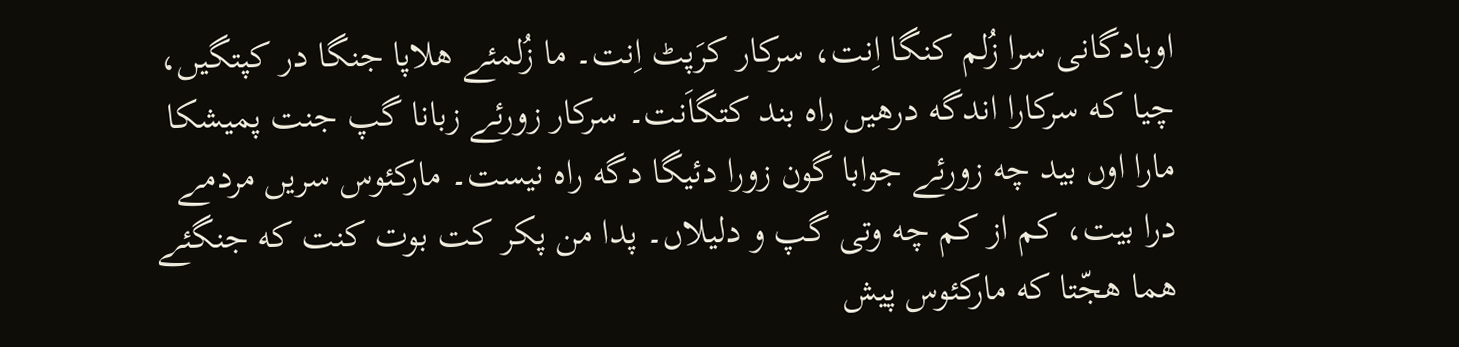اوبادگانی سرا زُلم کنگا اِنت، سرکار کرَپٹ اِنت۔ ما زُلمئے هلاپا جنگا در کپتگیں، چیا که سرکارا اندگه درهیں راه بند کتگاَنت۔ سرکار زورئے زبانا گپ جنت پمیشکا مارا اوں بید چه زورئے جوابا گون زورا دئیگا دگه راه نیست۔ مارکئوس سریں مردمے درا بیت، کم از کم چه وتی گپ و دلیلاں۔ پدا من پکر کت بوت کنت که جنگئے هما هجّتا که مارکئوس پیش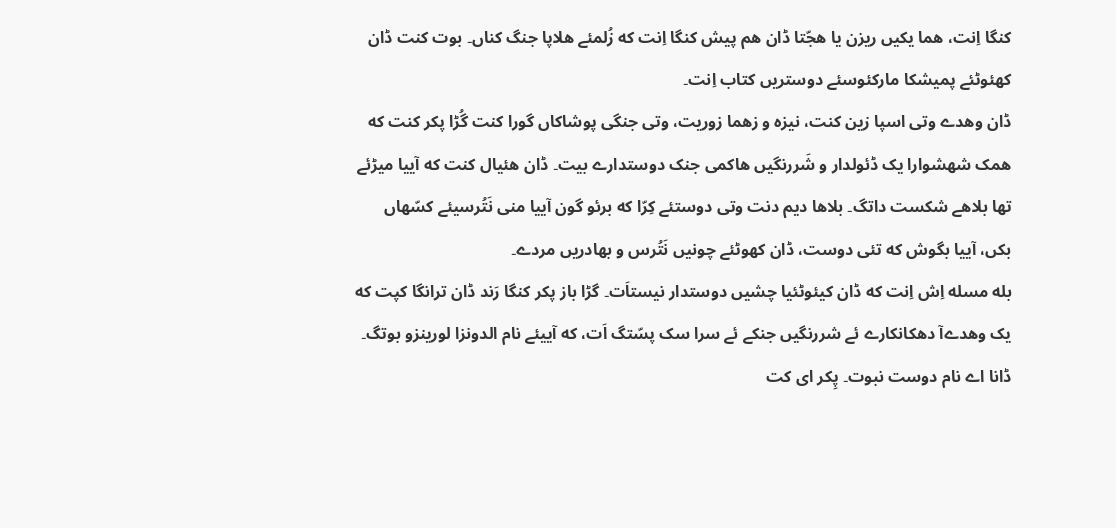کنگا اِنت، هما یکیں ریزن یا هجّتا ڈان هم پیش کنگا اِنت که زُلمئے هلاپا جنگ کناں۔ بوت کنت ڈان کهئوٹئے پمیشکا مارکئوسئے دوستریں کتاب اِنت۔
ڈان وهدے وتی اسپا زین کنت، نیزه و زهما زوریت، وتی جنگی پوشاکاں گورا کنت گُڑا پکر کنت که همک شهشوارا یک ڈئولدار و شَررنگیں ھاکمی جنک دوستدارے بیت۔ ڈان هئیال کنت که آییا میڑئے تها بلاهے شکست داتگ۔ بلاھا دیم دنت وتی دوستئے کِرّا که برئو گون آییا منی نَتُرسیئے کسّهاں بکں، آییا بگوش که تئی دوست، ڈان کھوٹئے چونیں نَتُرس و بهادریں مردے۔
بله مسله اِش اِنت که ڈان کیئوٹئیا چشیں دوستدار نیستاَت۔ گڑا باز پکر کنگا رَند ڈان ترانگا کپت که یک وهدےآ دهکانکارے ئے شررنگیں جنکے ئے سرا سک پسّتگ اَت، که آییئے نام الدونزا لورینزو بوتگ۔ ڈانا اے نام دوست نبوت۔ پِکر ای کت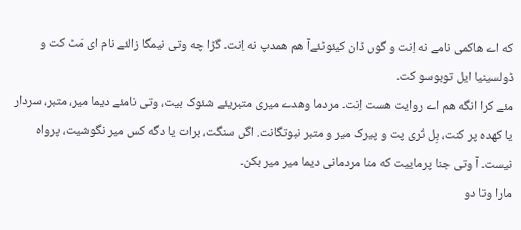که اے هاکمی نامے نه اِنت و گوں ڈان کیئوٹئےآ هم همدپ نه اِنت۔ گڑا چه وتی نیمگا زالئے نام ای مَٹ کت و ڈولسینیا ایل توبوسو کت۔
مئے کرا انگه هم اے روایت هست اِنت۔ مردما وهدے میری متبریئے شئوک بیت، وتی نامئے دیما میر، متبر، سردار یا کهده پر کنت، بِل تُری پت و پیرک میر و متبر نبوتگانت. اگں سنگت، برات یا دگه کس میر نگوشیت، پرواه نیست۔ آ وتی جنا پرماییت که منا مردمانی دیما میر میر بکن۔
مارا وتا دو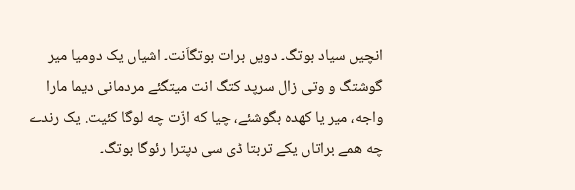انچیں سیاد بوتگ۔ دویں برات بوتگاَنت۔ اشیاں یک دومیا میر گوشتگ و وتی زال سرپد کتگ انت میتگئے مردمانی دیما مارا واجه، میر یا کھده بگوشئے، چیا که ازّت چه لوگا کئیت. یک رندے چه همے براتاں یکے تربتا ڈی سی دپترا رئوگا بوتگ۔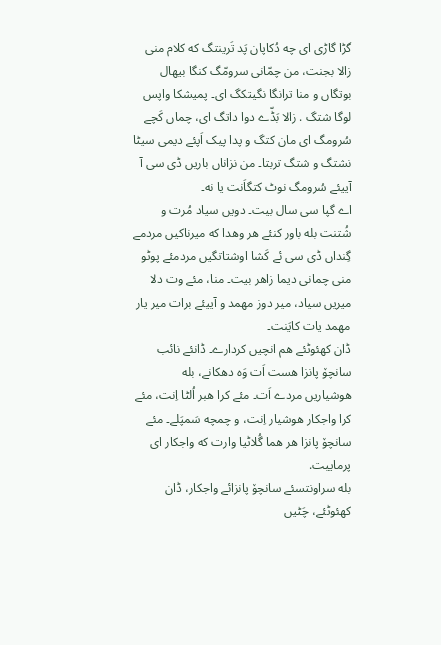گڑا گاڑی ای چه دُکاپان پَد تَرینتگ که کلام منی زالا بجنت، من چمّانی سرومّگ کنگا بیهال بوتگاں و منا ترانگا نگیتکگ ای۔ پمیشکا واپس لوگا شتگ . زالا بَڈّے دوا داتگ ای، چماں کَچے سُرومگ ای مان کتگ و پدا پیک اَپئے دیمی سیٹا نشتگ و شتگ تربتا۔ من نزاناں باریں ڈی سی آ آییئے سُرومگ نوٹ کتگاَنت یا نه۔
اے گپا سی سال بیت۔ دویں سیاد مُرت و شُتنت بله باور کنئے هر وهدا که میرناکیں مردمے گِنداں ڈی سی ئے کَشا اوشتاتگیں مردمئے پوٹو منی چمانی دیما زاهر بیت۔ منا، مئے وت دلا میریں سیاد، میر دوز مهمد و آییئے برات میر یار مهمد یات کایَنت۔
ڈان کهئوٹئے هم انچیں کردارے۔ ڈانئے نائب سانچۆ پانزا هست اَت وَه دهکانے، بله هوشیاریں مردے اَت۔ مئے کرا هبر اُلٹا اِنت، مئے کرا واجکار هوشیار اِنت، و چمچه سَمپَلے۔ مئے سانچۆ پانزا هر هما گُلاٹیا وارت که واجکار ای پرماییت.
بله سراونتسئے سانچۆ پانزائے واجکار، ڈان کهئوٹئے، چَٹیں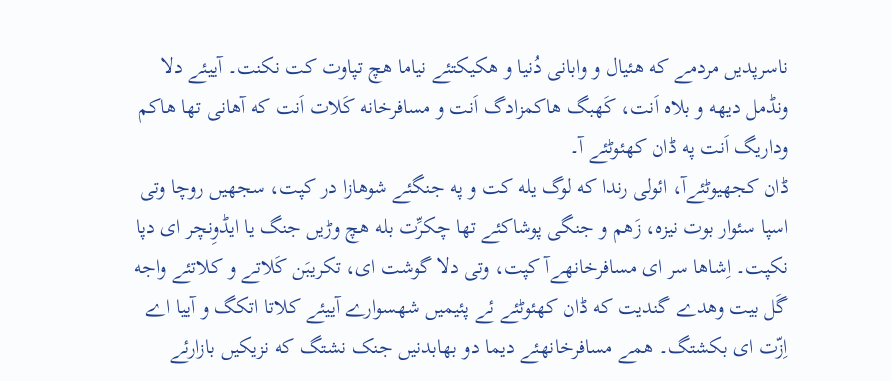ناسرپدیں مردمے که هئیال و وابانی دُنیا و هکیکتئے نیاما هچ تپاوت کت نکنت۔ آییئے دلا ونڈمل دیهه و بلاه اَنت، کَهبگ هاکمزادگ اَنت و مسافرخانه کَلات اَنت که آهانی تها هاکم وداریگ اَنت په ڈان کهئوٹئے آ۔
ڈان کجهیوٹئےآ، ائولی رندا که لوگ یله کت و په جنگئے شوهازا در کپت، سجهیں روچا وتی اسپا سئوار بوت نیزه، زَهم و جنگی پوشاکئے تها چکرِّت بله هچ وڑیں جنگ یا ایڈوِنچر ای دپا نکپت۔ اِشاها سر ای مسافرخانهےآ کپت، وتی دلا گوشت ای، تکریبَن کَلاتے و کلاتئے واجه گَل بیت وهدے گندیت که ڈان کهئوٹئے ئے پئیمیں شهسوارے آییئے کلاتا اتکگ و آییا اے اِزّت ای بکشتگ۔ همے مسافرخانهئے دیما دو بهابدنیں جنک نشتگ که نزیکیں بازارئے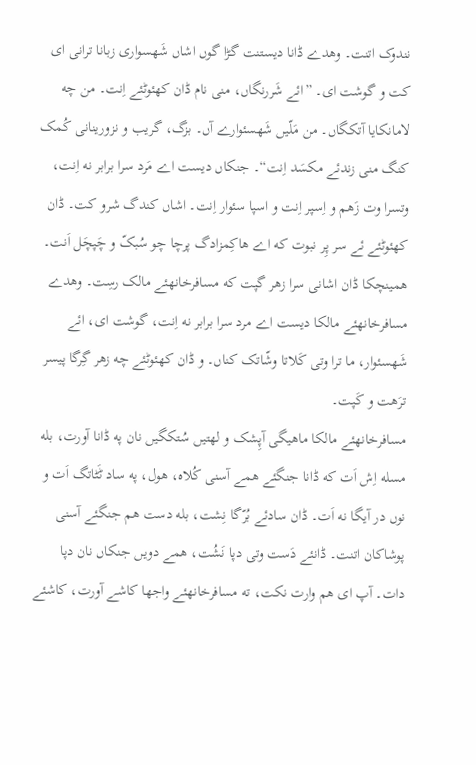نندوک اتنت۔ وهدے ڈانا دیستنت گڑا گوں اشاں شَهسواری زبانا ترانی ای کت و گوشت ای۔ ”ائے شَررنگاں، منی نام ڈان کھئوٹئے اِنت۔ من چه لامانکایا آتکگاں۔ من مَلّیں شَهسئوارے آں۔ بزگ، گریب و نزورینانی کُمک کنگ منی زندئے مکسَد اِنت“۔ جنکاں دیست اے مَرد سرا برابر نه اِنت، وتسرا وت زَهم و اِسپر اِنت و اسپا سئوار اِنت۔ اشاں کندگ شرو کت۔ ڈان کھئوٹئے ئے سر پِر نبوت که اے هاکِمزادگ پرچا چو سُبکّ و چَپچَل اَنت۔ همینچکا ڈان اشانی سرا زهر گپت که مسافرخانهئے مالک رسِت۔ وهدے مسافرخانهئے مالکا دیست اے مرد سرا برابر نه اِنت، گوشت ای، ائے شَهسئوار، ما ترا وتی کَلاتا وشّاتک کناں۔ و ڈان کھئوٹئے چه زهر گِرگا پیسر ترَهت و کَپت۔
مسافرخانهئے مالکا ماهیگی آپِشک و لهتیں سُتکگیں نان په ڈانا آورت، بله مسله اِش اَت که ڈانا جنگئے همے آسنی کُلاه، هول، په ساد ٹَٹاتگ اَت و نوں در آیگا نه اَت۔ ڈان سادئے بُرّگا نِشت، بله دست هم جنگئے آسنی پوشاکان اتنت۔ ڈانئے دَست وتی دپا نَشُت، همے دویں جنکاں نان دپا دات۔ آپ ای ھم وارت نکت، ته مسافرخانهئے واجها کاشے آورت، کاشئے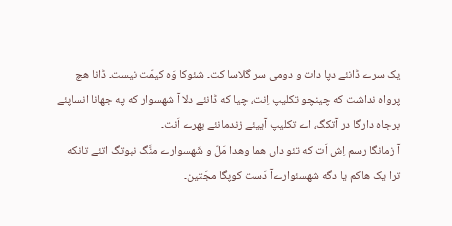یک سرے ڈانئے دپا دات و دومی سر گلاسا کت۔ شئوکا وَه کیمّت نیست۔ ڈانا هچ پرواه نداشت که چینچو تکلیپ اِنت، چیا که ڈانئے دلا آ شهسوار که په جهانا انساپئے برجاه دارگا در آتکگ، اے تکلیپ آییئے زندمانئے بهرے اَنت۔
آ زمانگا رسم اِش اَت که تئو داں هما وهدا مَلّ و شَهسوارے منَّگ نبوتگ اتئے تانکه ترا یک هاکم یا دگه شهسئوارےآ دَست کوپگا مجَتین۔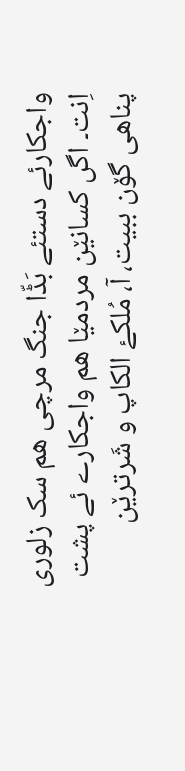واجکارئے دستئے بَڈّا جنگ مرچی هم سک زلوری اِنت۔ اگں کسانێن مردمێا هم واجکارے ئے پشت پناهی گۆن ببیت، آ، مُلکۓ الکاپ و شَرترێن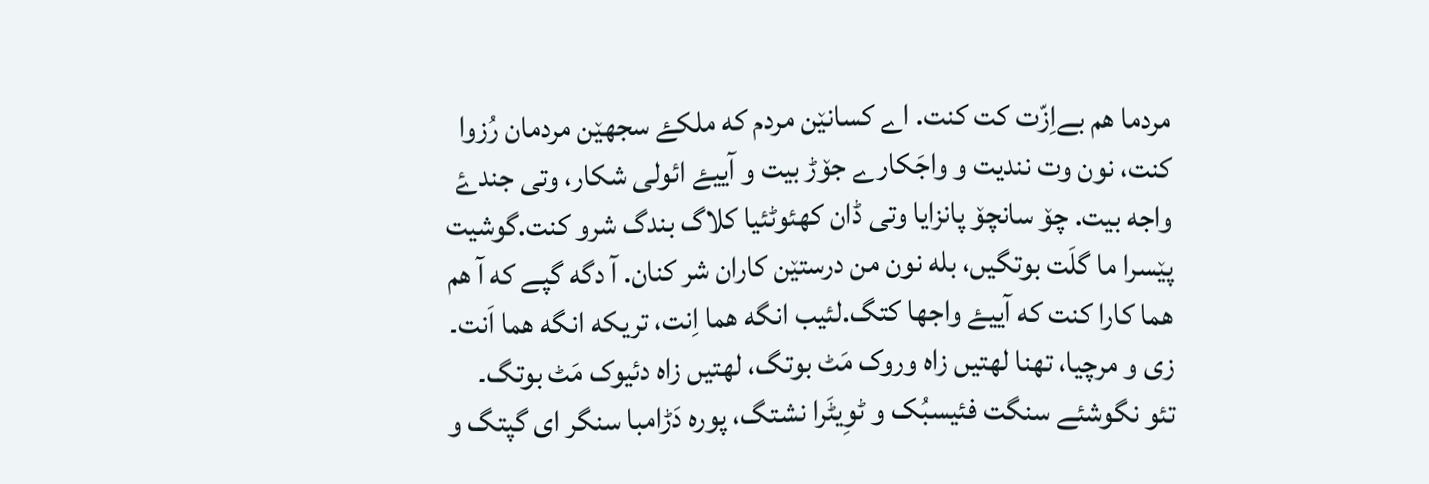مردما هم بےاِزّت کت کنت. اے کسانێن مردم که ملکۓ سجهێن مردمان رُزوا کنت، نون وت نندیت و واجَکارے جۆڑ بیت و آییۓ ائولی شکار، وتی جندۓ واجه بیت. چۆ سانچۆ پانزایا وتی ڈان کهئوٹئیا کلاگ بندگ شرو کنت.گوشیت پێسرا ما گلَت بوتگیں، بله نون من درستێن کاران شر کنان. آ دگه گپے که آ هم هما کارا کنت که آییۓ واجها کتگ.لئیب انگه هما اِنت، تریکه انگه هما اَنت۔ زی و مرچیا، تهنا لهتیں زاه وروک مَٹ بوتگ، لهتیں زاه دئیوک مَٹ بوتگ۔ تئو نگوشئے سنگت فئیسبُک و ٹوِیٹَرا نشتگ، پوره دَڑامبا سنگر ای گپتگ و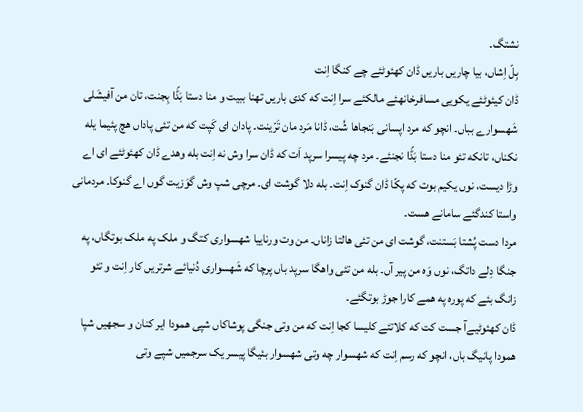نشتگ۔
بِلّ اِشاں، بیا چاریں باریں ڈان کهئوٹئے چے کنگا اِنت
ڈان کیئوٹئے یکویی مسافرخانهئے مالکئے سرا اِنت که کدی باریں تهنا ببیت و منا دستا بَڈّا بِجنت، تان من آفیشَلی شَهسوارے بباں۔ انچو که مرد اپسانی بَنجاها شُت، ڈانا مَرد مان تَرّینت۔ پادان ای کَپت که من تئی پاداں هچ پئیما یله نکناں، تانکه تئو منا دستا بَڈّا نجنئے۔ مرد چه پیسرا سرپد اَت که ڈان سرا وش نه اِنت بله وهدے ڈان کھئوٹئے ای اے وڑا دیست، نوں یکیم بوت که پکّا ڈان گنوک اِنت۔ بله دلا گوشت ای۔ مرچی شپ وش گوَزیت گوں اے گنوکا۔ مردمانی واستا کندگئے سامانے هست۔
مردا دست پُشتا بَستنت، گوشت ای من تئی هالتا زاناں۔ من وت ورناییا شهسواری کتگ و ملک په ملک بوتگاں، په جنگا دِلے داتگ، نوں وَه من پیر آں۔ بله من تئی واهگا سرپد باں پرچا که شَهسواری دُنیائے شرتریں کار اِنت و تئو زانگ بئے که پوره په همے کارا جوڑ بوتگئے۔
ڈان کهئوٹیےآ جست کت که کلاتئے کلیسا کجا اِنت که من وتی جنگی پوشاکاں شپی همودا ایر کنان و سجهیں شپا همودا پانیگ باں، انچو که رسم اِنت که شهسوار چه وتی شهسوار بئیگا پیسر یک سرجمیں شپے وتی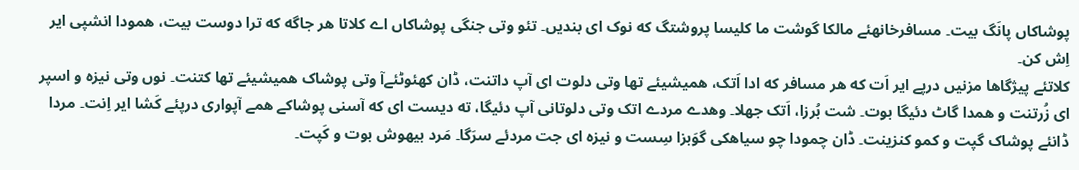پوشاکاں پانَگ بیت۔ مسافرخانهئے مالکا گوشت ما کلیسا پروشتگ که نوک ای بندیں۔ تئو وتی جنگی پوشاکاں اے کلاتا هر جاگه که ترا دوست بیت، همودا انشپی ایر اِش کن۔
کلاتئے پیژگاها مزنیں درپے ایر اَت که هر مسافر که ادا اَتک، همیشیئے تها وتی دلوت ای آپ داتنت، ڈان کھئوٹئےآ وتی پوشاک همیشیئے تها کتنت۔ نوں وتی نیزه و اسپر ای زُرتنت و همدا گاٹ دئیگا بوت۔ شت بُرزا، اَتک جهلا۔ وهدے مردے اتک وتی دلوتانی آپ دئیگا، ته دیست ای که آسنی پوشاکے همے آپواری درپئے کَشا ایر اِنت۔ مردا ڈانئے پوشاک گپت و کمو کنزینت۔ ڈان چمودا چو سیاهکی گوَبزا سِست و نیزه ای جت مردئے سرَگا۔ مَرد بیهوش بوت و کَپت۔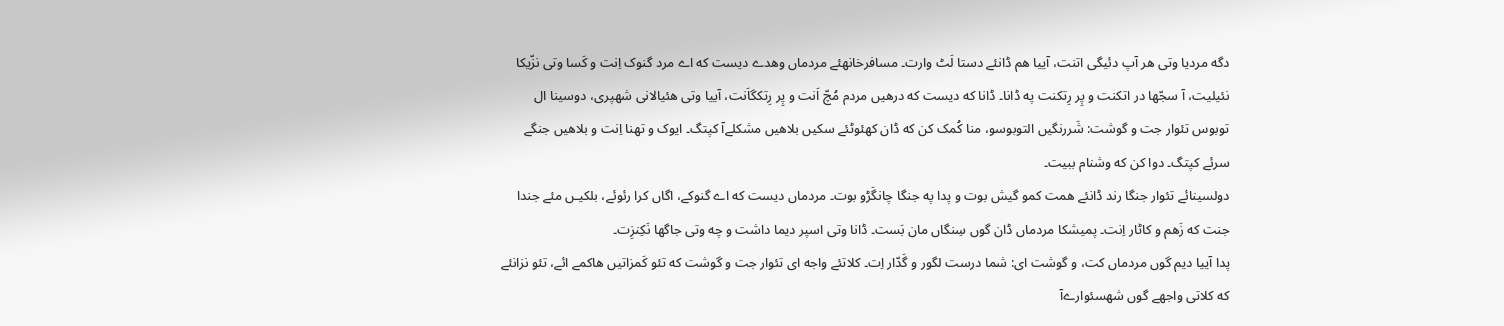دگه مردیا وتی هر آپ دئیگی اتنت، آییا هم ڈانئے دستا لَٹ وارت۔ مسافرخانهئے مردماں وهدے دیست که اے مرد گنوک اِنت و کَسا وتی نزّیکا نئیلیت، آ سجّها در اتکنت و پِر رِتکنت په ڈانا۔ ڈانا که دیست که درهیں مردم مُچّ اَنت و پِر رِتکگاَنت، آییا وتی ھئیالانی شهپری، دوسینا ال توبوس تئوار جت و گوشت: شَررنگیں التوبوسو، منا کُمک کن که ڈان کهئوٹئے سکیں بلاهیں مشکلےآ کپتگ۔ ایوک و تهنا اِنت و بلاهیں جنگے سرئے کپتگ۔ دوا کن که وشنام ببیت۔
دولسینائے تئوار جنگا رند ڈانئے همت کمو گیش بوت و پدا په جنگا چانگَڑو بوت۔ مردماں دیست که اے گنوکے، اگاں کرا رئوئے، بلکیـں مئے جندا جنت که زَهم و کاٹار اِنت۔ پمیشکا مردماں ڈان گوں سِنگاں مان بَست۔ ڈانا وتی اسپر دیما داشت و چه وتی جاگها نَکِنزِت۔
پدا آییا دیم گوں مردماں کت، و گوشت ای: شما درست لگور و گَدّار اِت۔ کلاتئے واجه ای تئوار جت و گوشت که تئو کَمزاتیں هاکمے ائے، تئو نزانئے که کلاتی واجهے گوں شهسئوارےآ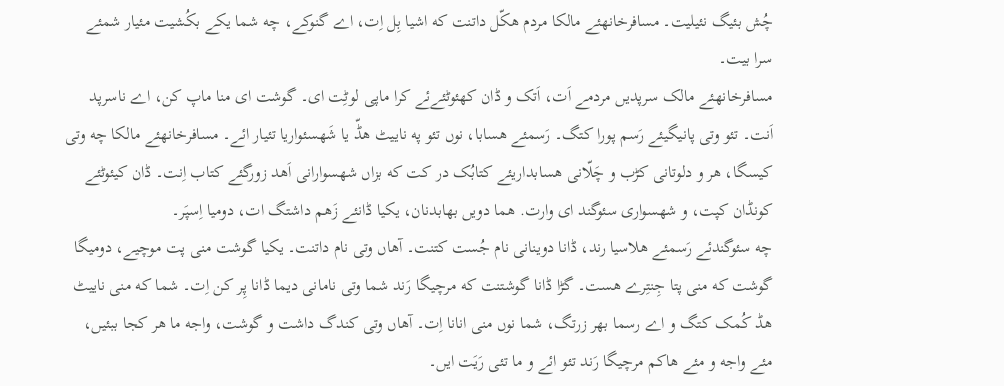چُش بئیگ نئیلیت۔ مسافرخانهئے مالکا مردم هکّل داتنت که اشیا بِل اِت، اے گنوکے، چه شما یکے بکُشیت مئیار شمئے سرا بیت۔
مسافرخانهئے مالک سرپدیں مردمے اَت، اَتک و ڈان کھئوٹئےئے کرا ماپی لوٹِت ای۔ گوشت ای منا ماپ کن، اے ناسرپد اَنت۔ تئو وتی پانیگیئے رَسم پورا کتگ۔ رَسمئے هسابا، نوں تئو په ناییٹ هڈّ یا شَهسئواریا تئیار ائے۔ مسافرخانهئے مالکا چه وتی کیسگا، ھر و دلوتانی کڑب و چَلّانی هسابداریئے کتابُک در کت که بزاں شهسوارانی اَهد زورگئے کتاب اِنت۔ ڈان کیئوٹئے کونڈان کپت، و شھسواری سئوگند ای وارت. هما دویں بهابدنان، یکیا ڈانئے زَهم داشتگ ات، دومیا اِسپَر۔
چه سئوگندئے رَسمئے هلاسیا رند، ڈانا دوینانی نام جُست کتنت۔ آهاں وتی نام داتنت۔ یکیا گوشت منی پت موچیے، دومیگا گوشت که منی پتا جِنتِرے هست۔ گڑا ڈانا گوشتنت که مرچیگا رَند شما وتی نامانی دیما ڈانا پِر کن اِت۔ شما که منی ناییٹ هڈ کُمک کتگ و اے رسما بهر زرتگ، شما نوں منی انانا اِت۔ آهاں وتی کندگ داشت و گوشت، واجه ما هر کجا ببئیں، مئے واجه و مئے هاکم مرچیگا رَند تئو ائے و ما تئی رَیَت ایں۔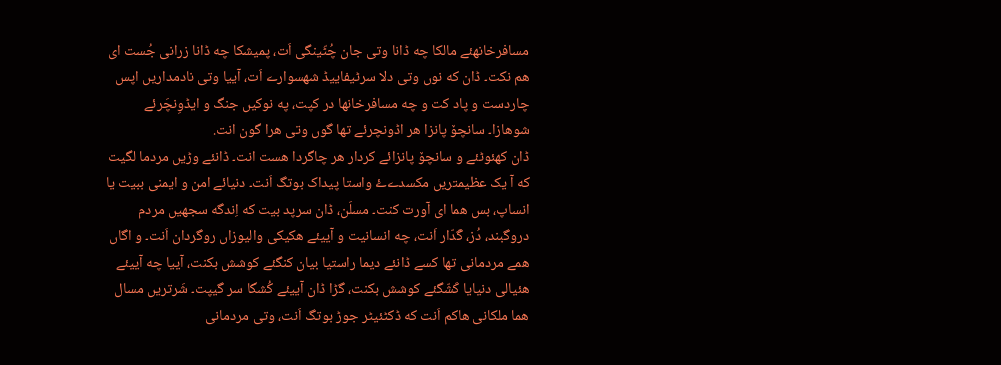مسافرخانهئے مالکا چه ڈانا وتی جان چُٹّینگی اَت، پمیشکا چه ڈانا زرانی جُست ای هم نکت۔ ڈان که نوں وتی دلا سرٹیفاییڈ شهسوارے اَت، آییا وتی نادمداریں اپس چاردست و پاد کت و چه مسافرخانها در کپت، په نوکیں جنگ و ایڈوِنچَرئے شوهازا۔ سانچۆ پانزا ھر اڈونچرئے تها گوں وتی هرا گون انت.
ڈان کهئوٹئے و سانچۆ پانزائے کردار هر چاگردا هست انت۔ ڈانئے وڑیں مردما لگیت که آ یک عظیمتریں مکسدےۓ واستا پیداک بوتگ اَنت۔ دنیائے امن و ایمنی ببیت یا انساپ، بس هما ای آورت کنت۔ مسلَن، ڈان سرپد بیت که اِندگه سجهیں مردم دروگبند، دُز، گَدّار اَنت، چه انسانیت و آییئے هکیکی والیوزاں روگردان اَنت۔ و اگاں همے مردمانی تها کسے ڈانئے دیما راستیا بیان کنگئے کوشش بکنت، آییا چه آییئے هئیالی دنیایا کَشّگئے کوشش بکنت، گڑا ڈان آییئے کُشگا سر گیپت۔ شَرتریں مسال هما ملکانی هاکم اَنت که ڈکٹئیٹر جوڑ بوتگ اَنت، وتی مردمانی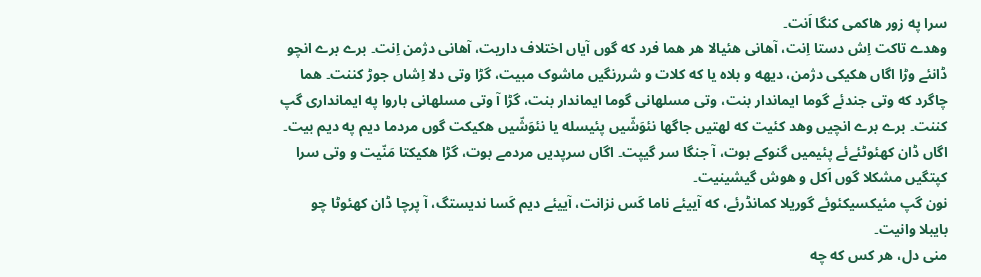سرا په زور هاکمی کنگا اَنت۔
وهدے تاکت اِش دستا اِنت، آهانی هئیالا هر هما فرد که گوں آیاں اختلاف داریت، آهانی دژمن اِنت۔ برے برے انچو ڈانئے وڑا اگاں هکیکی دژمن، دیهه و بلاه یا که کلات و شررنگیں ماشوک مبیت، گڑا وتی دلا اِشاں جوڑ کننت۔ هما چاگرد که وتی جندئے گوما ایماندار بنت، وتی مسلهانی گوما ایماندار بنت، گڑا آ وتی مسلهانی باروا په ایمانداری گپ کننت۔ برے برے انچیں وهد کئیت که لهتیں جاگها نئوَشّیں پئیسله یا نئوَشّیں هکیکت گوں مردما دیم په دیم بیت۔ اگاں ڈان کھئوٹئےئے پئیمیں گنوکے بوت، آ جنگا سر گیپت۔ اگاں سرپدیں مردمے بوت، گڑا هکیکتا مَنّیت و وتی سرا کپتگیں مشکلا گوں اَکل و هوش گیشینیت۔
نون گپ مئیکسیکئوئے گوریلا کمانڈرئے، که آییئے ناما کَس نزانت، آییئے دیم کَسا ندیستگ، آ پرچا ڈان کھئوٹا چو بایبلا وانیت۔
منی دل، ھر کس که چه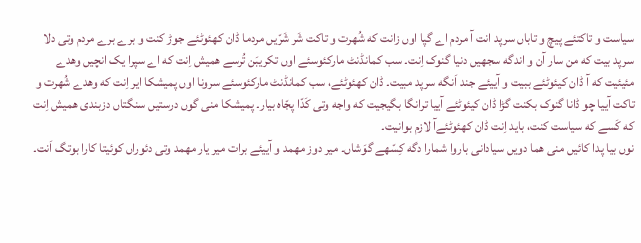سیاست و تاکتئے پیچ و تاباں سرپد انت آ مردم اے گپا اوں زانت که شُهرت و تاکت شَر شَرّیں مردما ڈان کھئوٹئے جوڑ کنت و برے برے مردم وتی دلا سرپد بیت که من سار آن و اندگه سجهیں دنیا گنوک اِنت۔ سب کمانڈنٹ مارکئوسئے اوں تکریبَن تُرسے همیش اِنت که اے سپرا یک انچیں وهدے مئیئیت که آ ڈان کیئوٹئے ببیت و آییئے جند اَنگه سرپد مبیت۔ ڈان کهئوٹئے، سب کمانڈنٹ مارکئوسئے سرونا اوں پمیشکا ایر اِنت که وهدے شُهرت و تاکت آییا چو ڈانا گنوک بکنت گڑا ڈان کیئوٹئے آییا ترانگا بگیجیت که واجه وتی کَدّا پجّاه بیار۔ پمیشکا منی گوں درستیں سنگتاں دزبندی همیش اِنت که کَسے که سیاست کنت، باید اِنت ڈان کهئوٹئےآ لازم بوانیت۔
نوں بیا پدا کائیں منی هما دویں سیادانی باروا شمارا دگه کِسّهے گوَشاں۔ میر دوز مهمد و آییئے برات میر یار مهمد وتی دئوراں کوئیتا کارا بوتگ اَنت۔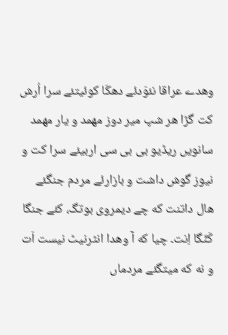وهدے عراقا نئوَدئے دهکّا کوئیتئے سرا اُرش کت گڑا هر شپ میر دوز مهمد و یار مهمد سانویں ریڈیو بی بی سی اربیئے سرا کت و نیوز گوش داشت و بازارئے مردم جنگئے هال داتنت که چے دیمروی بوتگ، کئے جنگا کَٹّگا اِنت۔ چیا که آ وهدا انٹرنیٹ نیست اَت و نه که میتگئے مردماں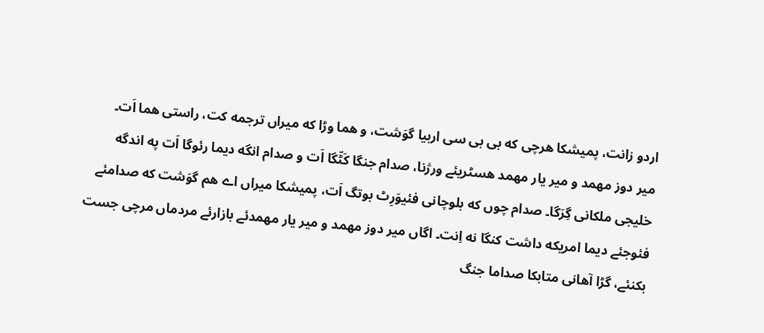اردو زانت، پمیشکا هرچی که بی بی سی اربیا گوَشت، و هما وڑا که میراں ترجمه کت، راستی هما اَت۔
میر دوز مهمد و میر یار مهمد هسٹریئے ورژنا، صدام جنگا کَٹّگا اَت و صدام انگه دیما رئوگا اَت په اندگه خلیجی ملکانی گِرَگا۔ صدام چوں که بلوچانی فئیوَرِٹ بوتگ اَت، پمیشکا میراں اے هم گوَشت که صدامئے فئوجئے دیما امریکه داشت کنگا نه اِنت۔ اگاں میر دوز مهمد و میر یار مهمدئے بازارئے مردماں مرچی جست بکنئے، گڑا آهانی متابکا صداما جنگ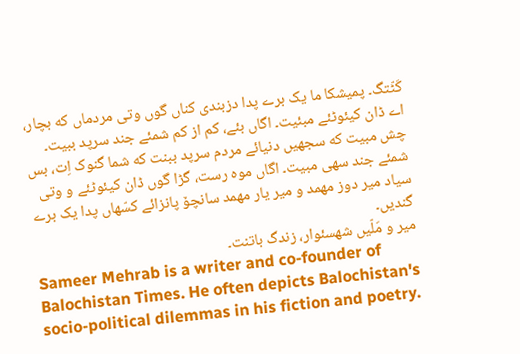کَٹّتگ۔ پمیشکا ما یک برے پدا دزبندی کناں گوں وتی مردماں که بچار، اے ڈان کیئوٹئے مبئیت۔ اگاں بئے، کم از کم شمئے جند سرپد ببیت۔ چش مبیت که سجهیں دنیائے مردم سرپد ببنت که شما گنوک اِت، بس شمئے جند سهی مبیت۔ اگاں موه رست، گڑا گوں ڈان کیئوٹئے و وتی سیاد میر دوز مهمد و میر یار مهمد سانچۆ پانزائے کسّهاں پدا یک برے گندیں۔
میر و مَلّیں شهسئوار، زندگ باتنت۔
Sameer Mehrab is a writer and co-founder of Balochistan Times. He often depicts Balochistan's socio-political dilemmas in his fiction and poetry.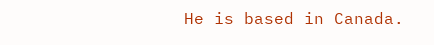He is based in Canada.